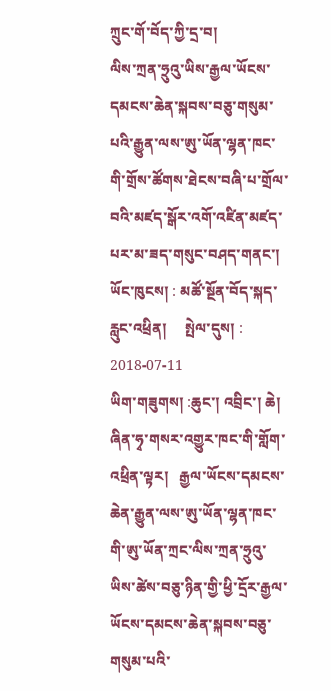ཀྲུང་གོ་བོད་ཀྱི་དྲ་བ།
ལིས་ཀྲན་ཧྲུའུ་ཡིས་རྒྱལ་ཡོངས་དམངས་ཆེན་སྐབས་བཅུ་གསུམ་པའི་རྒྱུན་ལས་ཨུ་ཡོན་ལྷན་ཁང་གི་གྲོས་ཚོགས་ཐེངས་བཞི་པ་གྲོལ་བའི་མཛད་སྒོར་འགོ་འཛིན་མཛད་པར་མ་ཟད་གསུང་བཤད་གནང་།
ཡོང་ཁུངས། : མཚོ་སྔོན་བོད་སྐད་རླུང་འཕྲིན།     སྤེལ་དུས། : 2018-07-11
ཡིག་གཟུགས། :ཆུང་། འབྲིང་། ཆེ།
ཞིན་ཧྭ་གསར་འགྱུར་ཁང་གི་གློག་འཕྲིན་ལྟར།   རྒྱལ་ཡོངས་དམངས་ཆེན་རྒྱུན་ལས་ཨུ་ཡོན་ལྷན་ཁང་གི་ཨུ་ཡོན་ཀྲང་ལིས་ཀྲན་ཧྲུའུ་ཡིས་ཚེས་བཅུ་ཉིན་གྱི་ཕྱི་དྲོར་རྒྱལ་ཡོངས་དམངས་ཆེན་སྐབས་བཅུ་གསུམ་པའི་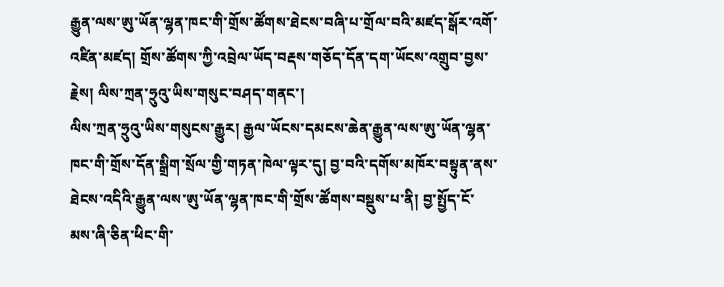རྒྱུན་ལས་ཨུ་ཡོན་ལྷན་ཁང་གི་གྲོས་ཚོགས་ཐེངས་བཞི་པ་གྲོལ་བའི་མཛད་སྒོར་འགོ་འཛིན་མཛད། གྲོས་ཚོགས་ཀྱི་འབྲེལ་ཡོད་བརྡས་གཅོད་དོན་དག་ཡོངས་འགྲུབ་བྱས་རྗེས། ལིས་ཀྲན་ཧྲུའུ་ཡིས་གསུང་བཤད་གནང་།
ལིས་ཀྲན་ཧྲུའུ་ཡིས་གསུངས་རྒྱུར། རྒྱལ་ཡོངས་དམངས་ཆེན་རྒྱུན་ལས་ཨུ་ཡོན་ལྷན་ཁང་གི་གྲོས་དོན་སྒྲིག་སྲོལ་གྱི་གཏན་ཁེལ་ལྟར་དུ། བྱ་བའི་དགོས་མཁོར་བསྟུན་ནས་ཐེངས་འདིའི་རྒྱུན་ལས་ཨུ་ཡོན་ལྷན་ཁང་གི་གྲོས་ཚོགས་བསྡུས་པ་ནི། བྱ་སྤྱོད་ངོ་མས་ཞི་ཅིན་ཕིང་གི་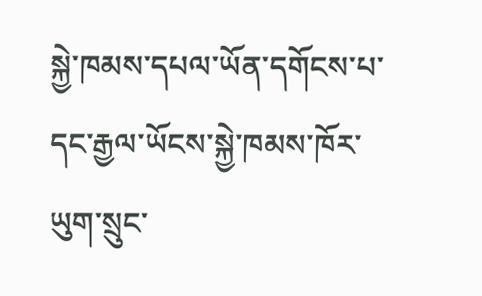སྐྱེ་ཁམས་དཔལ་ཡོན་དགོངས་པ་དང་རྒྱལ་ཡོངས་སྐྱེ་ཁམས་ཁོར་ཡུག་སྲུང་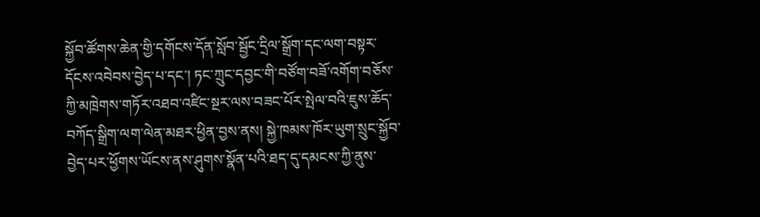སྐྱོབ་ཚོགས་ཆེན་གྱི་དགོངས་དོན་སློབ་སྦྱོང་དྲིལ་སྒྲོག་དང་ལག་བསྟར་དོངས་འབེབས་བྱེད་པ་དང་། ཏང་ཀྲུང་དབྱང་གི་བཙོག་བཟོ་འགོག་བཅོས་ཀྱི་མཁྲེགས་གཏོར་འཐབ་འཛིང་སྔར་ལས་བཟང་པོར་སྤེལ་བའི་ཇུས་ཆོད་བཀོད་སྒྲིག་ལག་ལེན་མཐར་ཕྱིན་བྱས་ནས། སྐྱེ་ཁམས་ཁོར་ཡུག་སྲུང་སྐྱོབ་བྱེད་པར་ཕྱོགས་ཡོངས་ནས་ཤུགས་སྣོན་པའི་ཐད་དུ་དམངས་ཀྱི་ནུས་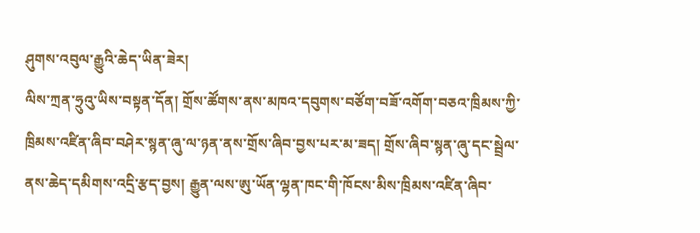ཤུགས་འབུལ་རྒྱུའི་ཆེད་ཡིན་ཟེར།
ལིས་ཀྲན་ཧྲུའུ་ཡིས་བསྟན་དོན། གྲོས་ཚོགས་ནས་མཁའ་དབུགས་བཙོག་བཟོ་འགོག་བཅའ་ཁྲིམས་ཀྱི་ཁྲིམས་འཛིན་ཞིབ་བཤེར་སྙན་ཞུ་ལ་ཉན་ནས་གྲོས་ཞིབ་བྱས་པར་མ་ཟད། གྲོས་ཞིབ་སྙན་ཞུ་དང་སྦྲེལ་ནས་ཆེད་དམིགས་འདྲི་རྩད་བྱས། རྒྱུན་ལས་ཨུ་ཡོན་ལྷན་ཁང་གི་ཁོངས་མིས་ཁྲིམས་འཛིན་ཞིབ་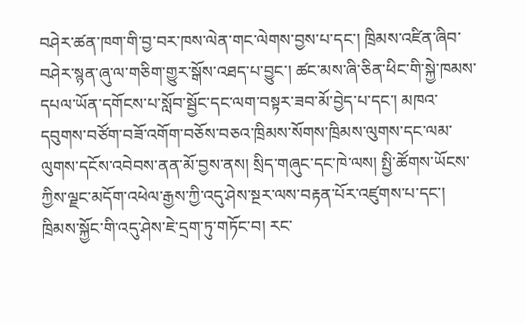བཤེར་ཚན་ཁག་གི་བྱ་བར་ཁས་ལེན་གང་ལེགས་བྱས་པ་དང་། ཁྲིམས་འཛིན་ཞིབ་བཤེར་སྙན་ཞུ་ལ་གཅིག་གྱུར་སྒོས་འཐད་པ་བྱུང་། ཚང་མས་ཞི་ཅིན་ཕིང་གི་སྐྱེ་ཁམས་དཔལ་ཡོན་དགོངས་པ་སློབ་སྦྱོང་དང་ལག་བསྟར་ཟབ་མོ་བྱེད་པ་དང་། མཁའ་དབུགས་བཙོག་བཟོ་འགོག་བཅོས་བཅའ་ཁྲིམས་སོགས་ཁྲིམས་ལུགས་དང་ལམ་ལུགས་དངོས་འབེབས་ནན་མོ་བྱས་ནས། སྲིད་གཞུང་དང་ཁེ་ལས། སྤྱི་ཚོགས་ཡོངས་ཀྱིས་ལྗང་མདོག་འཕེལ་རྒྱས་ཀྱི་འདུ་ཤེས་སྔར་ལས་བརྟན་པོར་འཛུགས་པ་དང་། ཁྲིམས་སྐྱོང་གི་འདུ་ཤེས་ཇེ་དྲག་ཏུ་གཏོང་བ། རང་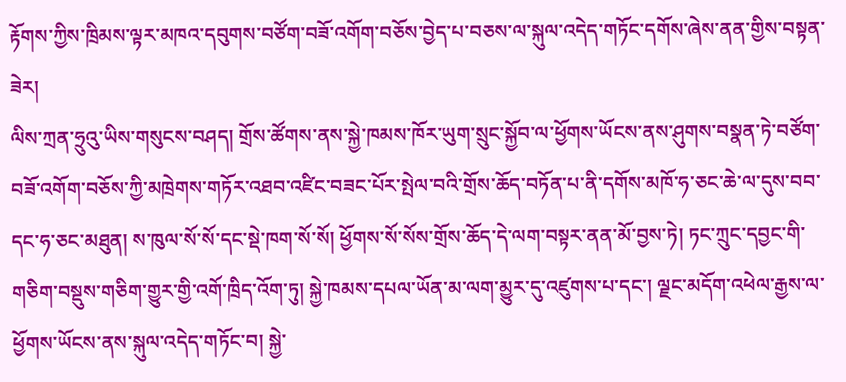རྟོགས་ཀྱིས་ཁྲིམས་ལྟར་མཁའ་དབུགས་བཙོག་བཟོ་འགོག་བཅོས་བྱེད་པ་བཅས་ལ་སྐུལ་འདེད་གཏོང་དགོས་ཞེས་ནན་གྱིས་བསྟན་ཟེར།
ལིས་ཀྲན་ཧྲུའུ་ཡིས་གསུངས་བཤད། གྲོས་ཚོགས་ནས་སྐྱེ་ཁམས་ཁོར་ཡུག་སྲུང་སྐྱོབ་ལ་ཕྱོགས་ཡོངས་ནས་ཤུགས་བསྣན་ཏེ་བཙོག་བཟོ་འགོག་བཅོས་ཀྱི་མཁྲེགས་གཏོར་འཐབ་འཛིང་བཟང་པོར་སྤེལ་བའི་གྲོས་ཆོད་བཏོན་པ་ནི་དགོས་མཁོ་ཧ་ཅང་ཆེ་ལ་དུས་བབ་དང་ཧ་ཅང་མཐུན། ས་ཁུལ་སོ་སོ་དང་སྡེ་ཁག་སོ་སོ། ཕྱོགས་སོ་སོས་གྲོས་ཆོད་དེ་ལག་བསྟར་ནན་མོ་བྱས་ཏེ། ཏང་ཀྲུང་དབྱང་གི་གཅིག་བསྡུས་གཅིག་གྱུར་གྱི་འགོ་ཁྲིད་འོག་ཏུ། སྐྱེ་ཁམས་དཔལ་ཡོན་མ་ལག་མྱུར་དུ་འཛུགས་པ་དང་། ལྗང་མདོག་འཕེལ་རྒྱས་ལ་ཕྱོགས་ཡོངས་ནས་སྐུལ་འདེད་གཏོང་བ། སྐྱེ་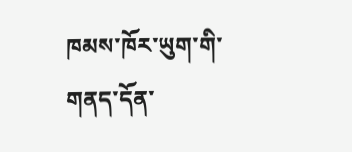ཁམས་ཁོར་ཡུག་གི་གནད་དོན་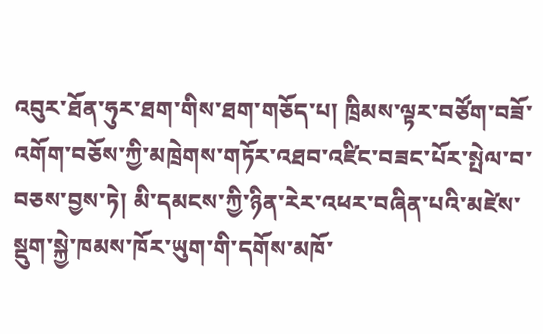འབུར་ཐོན་ཧུར་ཐག་གིས་ཐག་གཅོད་པ། ཁྲིམས་ལྟར་བཙོག་བཟོ་འགོག་བཅོས་ཀྱི་མཁྲེགས་གཏོར་འཐབ་འཛིང་བཟང་པོར་སྤེལ་བ་བཅས་བྱས་ཏེ། མི་དམངས་ཀྱི་ཉིན་རེར་འཕར་བཞིན་པའི་མཛེས་སྡུག་སྐྱེ་ཁམས་ཁོར་ཡུག་གི་དགོས་མཁོ་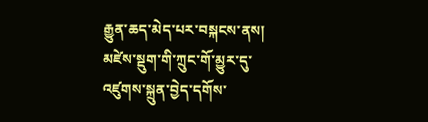རྒྱུན་ཆད་མེད་པར་བསྐངས་ནས། མཛེས་སྡུག་གི་ཀྲུང་གོ་མྱུར་དུ་འཛུགས་སྐྲུན་བྱེད་དགོས་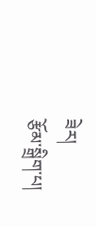ཟེར།
རྩོམ་སྒྲིག་པ།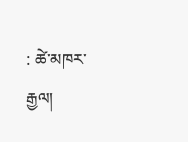: ཚེ་མཁར་རྒྱལ།